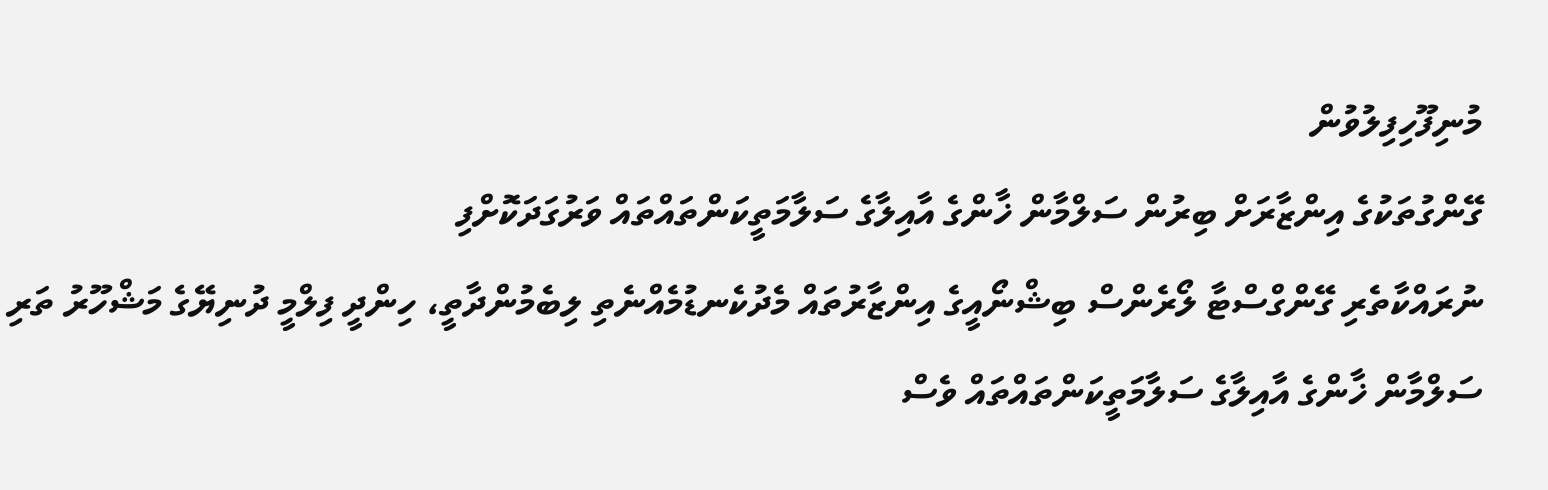މުނިފޫހިފިލުވުން
ގޭންގުތަކުގެ އިންޒާރަށް ބިރުން ސަލްމާން ޚާންގެ އާއިލާގެ ސަލާމަތީކަންތައްތައް ވަރުގަދަކޮށްފި
ނުރައްކާތެރި ގޭންގްސްޓާ ލޯރެންސް ބިޝްނޯއީގެ އިންޒާރުތައް މެދުކެނޑުމެއްނެތި ލިބެމުންދާތީ، ހިންދީ ފިލްމީ ދުނިޔޭގެ މަޝްހޫރު ތަރި ސަލްމާން ޚާންގެ އާއިލާގެ ސަލާމަތީކަންތައްތައް ވެސް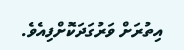އިތުރަށް ވަރުގަދަކޮށްފިއެވެ.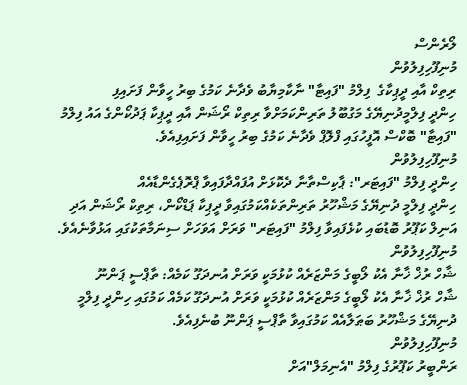ލޯރެންސް
މުނިފޫހިފިލުވުން
ރިތިކް އާއި ދީޕިކާގެ  ފިލްމު "ފައިޓާ" ނާކާމިޔާބު ވެދާނެ ކަމުގެ ބިރު ހީވާން ފަށައިފި
ހިންދީ ފިލްމީދުނިޔޭގެ މަގުބޫލު ތަރިންކަމަށްވާ ރިތިކް ރޯޝަން އާއި ދީޕިކާ ޕަދުކޯންގެ އައު ފިލްމު "ފައިޓާ" ބޮކްސް އޮފީހުގައި ފްލޮޕް ވެދާނެ ކަމުގެ ބިރު ހީވާން ފަށައިފިއެވެ.
މުނިފޫހިފިލުވުން
ހިންދީ ފިލްމު "ފައިޓަރ": ޕާކިސްތާނާ ދެކޮޅަށް އުފައްދާފައިވާ ޕްރޮޕެގެންޑާއެއް
ހިންދީ ފިލްމީ ދުނިޔޭގެ މަޝްހޫރު ތަރިންތަކެއްކަމުގައިވާ ދީޕިކާ ޕަޑްކޯން، ރިތިކް ރޯޝަން އަދި އަނިލް ކަޕޫރު ބޮޑުބައި ކުޅެފައިވާ ފިލްމު "ފައިޓަރ" ވަރަށް އަވަހަށް ސިނަމާތަކުގައި އަޅުވާނެއެވެ.
މުނިފޫހިފިލުވުން
ޝާހް ރުޚް ޚާނާ އެކު ލޯބީގެ މަންޒަރެއް ކުޅުމަކީ ވަރަށް އުނދަގޫ ކަމެއް: ތާޕްސީ ޕަންނޫ
ޝާހް ރުޚް ޚާނާ އެކު ލޯބީގެ މަންޒަރެއް ކުޅުމަކީ ވަރަށް އުނދަގޫ ކަމެއް ކަމުގައި ހިންދީ ފިލްމީ ދުނިޔޭގެ މަޝްހޫރު ބަޠަލާއެއް ކަމުގައިވާ ތާޕްސީ ޕަންނޫ ބުނެފިއެވެ.
މުނިފޫހިފިލުވުން
ރަންބީރު ކަޕޫރުގެ ފިލްމު "އެނިމަލް"އަށް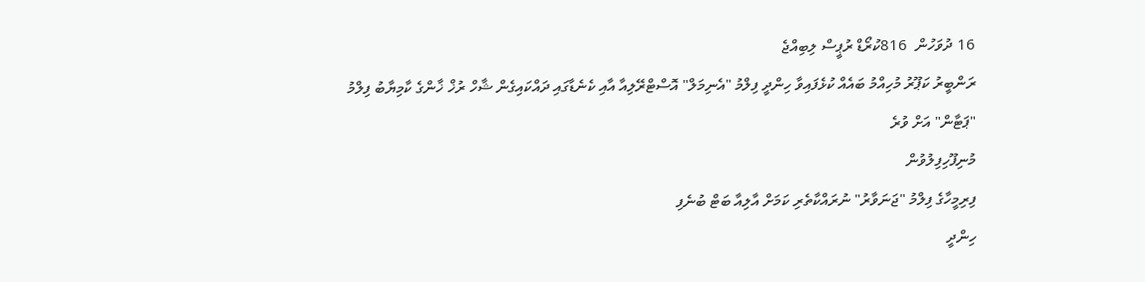16 ދުވަހުން  816ކުރޯޑް ރުޕީސް ލިބިއްޖެ
ރަންބީރު ކަޕޫރު މުހިއްމު ބައެއް ކުޅެފައިވާ ހިންދީ ފިލްމު "އެނިމަލް" އޮސްޓްރޭލިއާ އާއި ކެނެޑާގައި ދައްކައިގެން ޝާހް ރުޚް ޚާންގެ ކާމިޔާބު ފިލްމު "ޕަޓާން" އަށް ވުރެ
މުނިފޫހިފިލުވުން
ފިރިމީހާގެ ފިލްމު "ޖަނަވާރު" ނުރައްކާތެރި ކަމަށް އާލިއާ ބަޓް ބުނެފި
ހިންދީ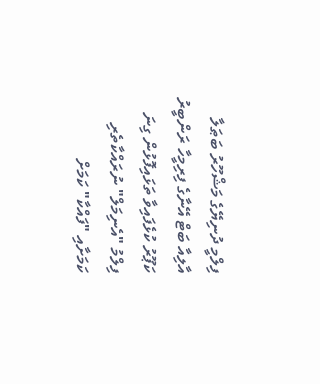ފިލްމީ ދުނިޔޭގެ މަޝްހޫރު ބަޠަލާ އާލިއާ ބަޓް އޭނާގެ ފިރިމީހާ ރަންބީރު ކަޕޫރު ކުޅެފައިވާ ތަޅައިފޮޅުން ގިނަ   ފިލްމު "އެނިމަލް" ނުރައްކާތެރި ކަމަށާއި "ފައްކާ" ކަމަށް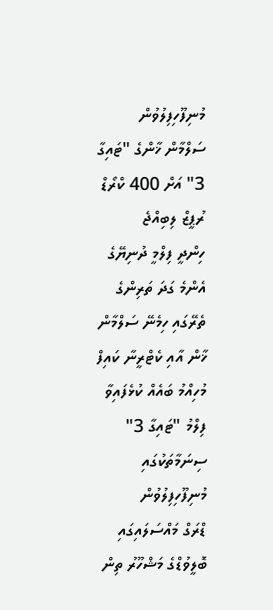މުނިފޫހިފިލުވުން
ސަލްމާން ޚާންގެ "ޓައިގާ 3" އަށް 400 ކްރޯޑް ރުޕީޒް ލިބިއްޖެ
ހިންދީ ފިލްމީ ދުނިޔޭގެ އެންމެ ގަދަ ތަރިންގެ ތެރޭގައި ހިމެނޭ ސަލްމާން ޚާން އާއި ކެޓްރީނާ ކައިފް މުހިއްމު ބައެއް ކުޅެފައިވާ ފިލްމު "ޓައިގާ 3" ސިނަމާތަކުގައި
މުނިފޫހިފިލުވުން
ޑްރަގް މައްސަލައިގައި ބޮލީވުޑްގެ މަޝްހޫރު ތިން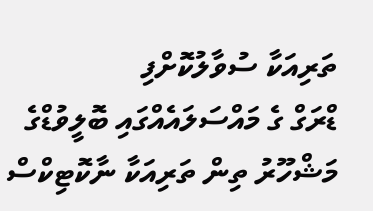ތަރިއަކާ ސުވާލުކޮށްފި
ޑްރަގް ގެ މައްސަލައެއްގައި ބޮލީވުޑްގެ މަޝްހޫރު ތިން ތަރިއަކާ ނާކޮޓިކްސް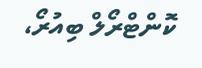ކޮންޓްރޯލް ބިއުރޯ،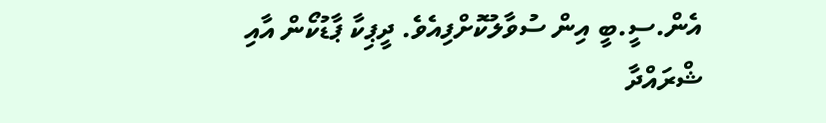އެން.ސީ.ބީ އިން ސުވާލުކޮށްފިއެވެ. ދީޕިކާ ޕާޑުކޯން އާއި ޝްރައްދާ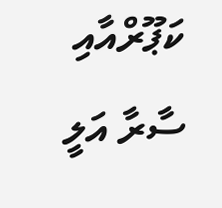ކަޕޫރްއާއި ސާރާ އަލީ